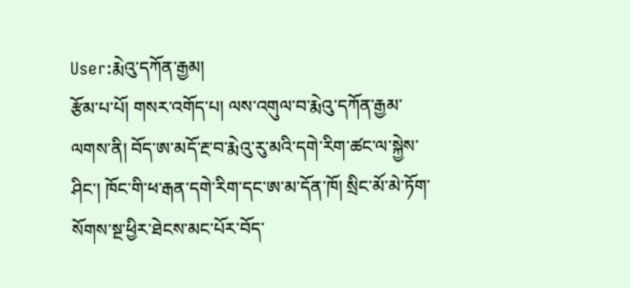User:རྨེའུ་དཀོན་རྒྱམ།
རྩོམ་པ་པོ། གསར་འགོད་པ། ལས་འགུལ་བ་རྨེའུ་དཀོན་རྒྱམ་ལགས་ནི། བོད་ཨ་མདོ་རྔ་བ་རྨེའུ་རུ་མའི་དགེ་རིག་ཚང་ལ་སྐྱེས་ཤིང་། ཁོང་གི་ཕ་རྒན་དགེ་རིག་དང་ཨ་མ་དོན་ཁོ། སྲིང་མོ་མེ་ཏོག་སོགས་སྔ་ཕྱིར་ཐེངས་མང་པོར་བོད་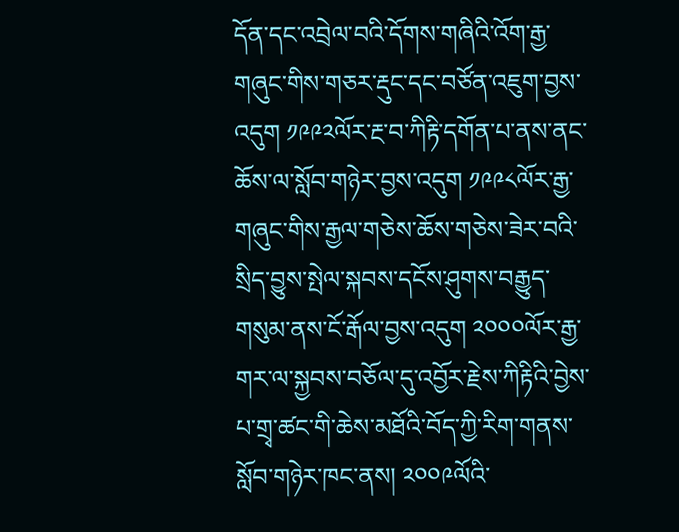དོན་དང་འབྲེལ་བའི་དོགས་གཞིའི་འོག་རྒྱ་གཞུང་གིས་གཅར་རྡུང་དང་བཙོན་འཇུག་བྱས་འདུག ༡༩༩༢ལོར་རྔ་བ་ཀིརྟི་དགོན་པ་ནས་ནང་ཆོས་ལ་སློབ་གཉེར་བྱས་འདུག ༡༩༩༨ལོར་རྒྱ་གཞུང་གིས་རྒྱལ་གཅེས་ཆོས་གཅེས་ཟེར་བའི་སྲིད་བྱུས་སྤེལ་སྐབས་དངོས་ཤུགས་བརྒྱུད་གསུམ་ནས་ངོ་རྒོལ་བྱས་འདུག ༢༠༠༠ལོར་རྒྱ་གར་ལ་སྐྱབས་བཅོལ་དུ་འབྱོར་རྗེས་ཀིརྟིའི་བྱེས་པ་གྲྭ་ཚང་གི་ཆེས་མཐོའི་བོད་ཀྱི་རིག་གནས་སློབ་གཉེར་ཁང་ནས། ༢༠༠༩ལོའི་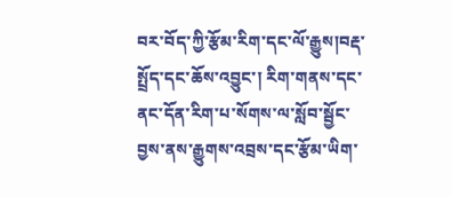བར་བོད་ཀྱི་རྩོམ་རིག་དང་ལོ་རྒྱུས།བརྡ་སྤྲོད་དང་ཆོས་འབྱུང་། རིག་གནས་དང་ནང་དོན་རིག་པ་སོགས་ལ་སློབ་སྦྱོང་བྱས་ནས་རྒྱུགས་འབྲས་དང་རྩོམ་ཡིག་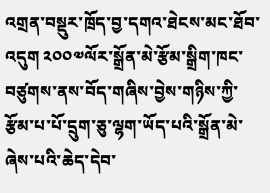འགྲན་བསྡུར་ཁྲོད་བྱ་དགའ་ཐེངས་མང་ཐོབ་འདུག ༢༠༠༧ལོར་སྒྲོན་མེ་རྩོམ་སྒྲིག་ཁང་བཙུགས་ནས་བོད་གཞིས་བྱེས་གཉིས་ཀྱི་རྩོམ་པ་པོ་དྲུག་ཅུ་ལྷག་ཡོད་པའི་སྒྲོན་མེ་ཞེས་པའི་ཆེད་དེབ་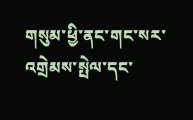གསུམ་ཕྱི་ནང་གང་སར་འགྲེམས་སྤེལ་དང་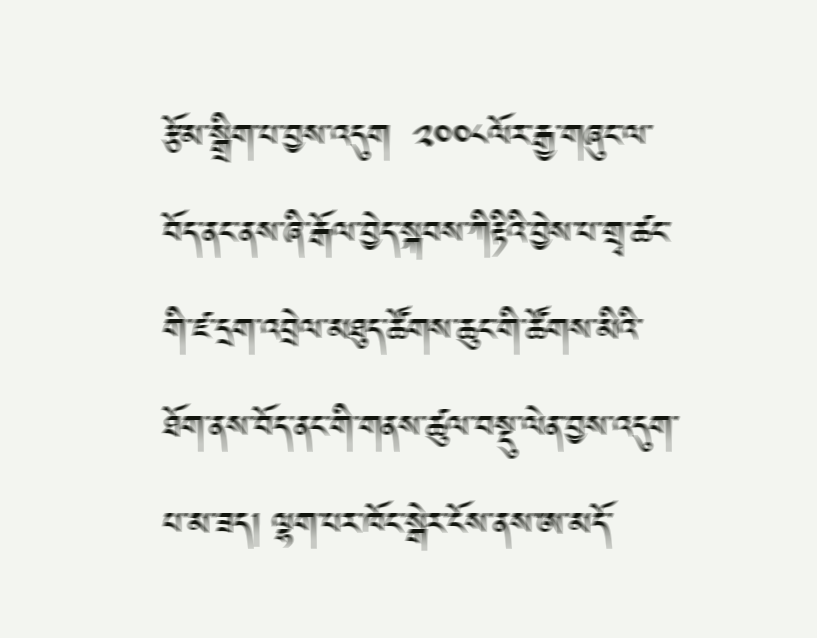རྩོམ་སྒྲིག་པ་བྱས་འདུག  ༢༠༠༨ལོར་རྒྱ་གཞུང་ལ་བོད་ནང་ནས་ཞི་རྒོལ་བྱེད་སྐབས་ཀིརྟིའི་བྱེས་པ་གྲྭ་ཚང་གི་ཛ་དྲག་འབྲེལ་མཐུད་ཚོགས་ཆུང་གི་ཚོགས་མིའི་ཐོག་ནས་བོད་ནང་གི་གནས་ཚུལ་བསྡུ་ལེན་བྱས་འདུག་པ་མ་ཟད། ལྷག་པར་ཁོང་སྒེར་ངོས་ནས་ཨ་མདོ་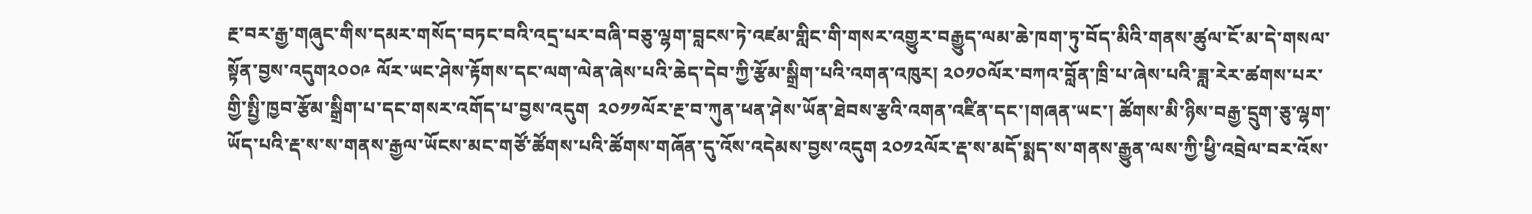རྔ་བར་རྒྱ་གཞུང་གིས་དམར་གསོད་བཏང་བའི་འདྲ་པར་བཞི་བཅུ་ལྷག་བླངས་ཏེ་འཛམ་གླིང་གི་གསར་འགྱུར་བརྒྱུད་ལམ་ཆེ་ཁག་ཏུ་བོད་མིའི་གནས་ཚུལ་ངོ་མ་དེ་གསལ་སྟོན་བྱས་འདུག༢༠༠༩ ལོར་ཡང་ཤེས་རྟོགས་དང་ལག་ལེན་ཞེས་པའི་ཆེད་དེབ་ཀྱི་རྩོམ་སྒྲིག་པའི་འགན་འཁུར། ༢༠༡༠ལོར་བཀའ་བློན་ཁྲི་པ་ཞེས་པའི་ཟླ་རེར་ཚགས་པར་གྱི་སྤྱི་ཁྱབ་རྩོམ་སྒྲིག་པ་དང་གསར་འགོད་པ་བྱས་འདུག  ༢༠༡༡ལོར་རྔ་བ་ཀུན་ཕན་ཤེས་ཡོན་ཐེབས་རྩའི་འགན་འཛིན་དང་།གཞན་ཡང་། ཚོགས་མི་ཉིས་བརྒྱ་དྲུག་ཅུ་ལྷག་ཡོད་པའི་རྡ་ས་ས་གནས་རྒྱལ་ཡོངས་མང་གཙོ་ཚོགས་པའི་ཚོགས་གཞོན་དུ་འོས་འདེམས་བྱས་འདུག ༢༠༡༢ལོར་རྡ་ས་མདོ་སྨད་ས་གནས་རྒྱུན་ལས་ཀྱི་ཕྱི་འབྲེལ་བར་འོས་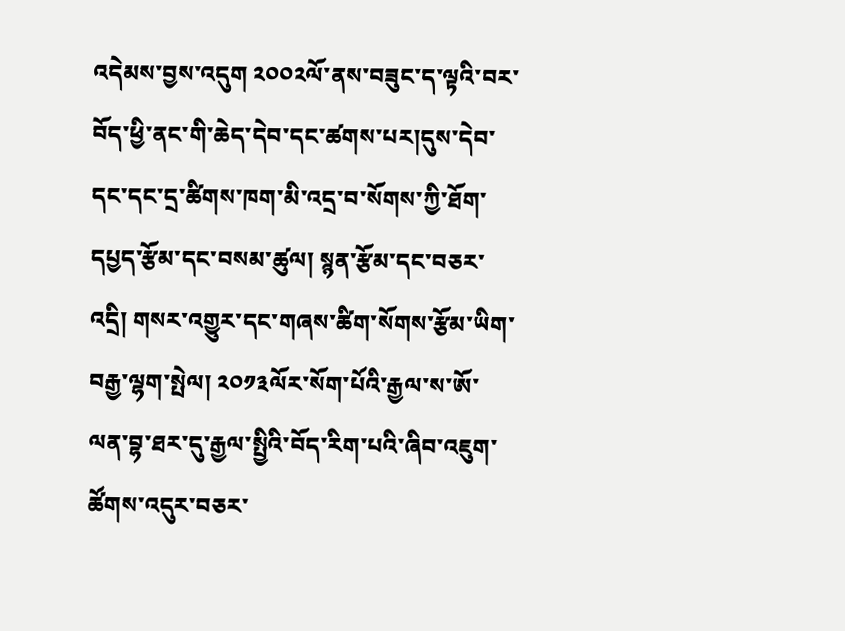འདེམས་བྱས་འདུག ༢༠༠༢ལོ་ནས་བཟུང་ད་ལྟའི་བར་བོད་ཕྱི་ནང་གི་ཆེད་དེབ་དང་ཚགས་པར།དུས་དེབ་དང་དང་དྲ་ཚིགས་ཁག་མི་འདྲ་བ་སོགས་ཀྱི་ཐོག་དཔྱད་རྩོམ་དང་བསམ་ཚུལ། སྙན་རྩོམ་དང་བཅར་འདྲི། གསར་འགྱུར་དང་གཞས་ཚིག་སོགས་རྩོམ་ཡིག་བརྒྱ་ལྷག་སྤེལ། ༢༠༡༣ལོར་སོག་པོའི་རྒྱལ་ས་ཨོ་ལན་བྷ་ཐར་དུ་རྒྱལ་སྤྱིའི་བོད་རིག་པའི་ཞིབ་འཇུག་ཚོགས་འདུར་བཅར་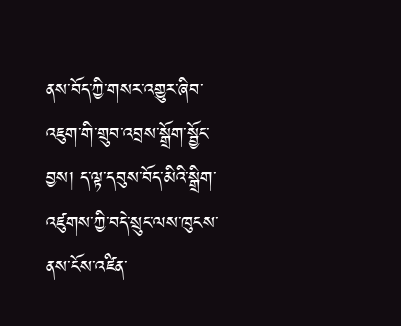ནས་བོད་ཀྱི་གསར་འགྱུར་ཞིབ་འཇུག་གི་གྲུབ་འབྲས་སྒྲོག་སྦྱོང་བྱས། ད་ལྟ་དབུས་བོད་མིའི་སྒྲིག་འཛུགས་ཀྱི་བདེ་སྲུང་ལས་ཁུངས་ནས་ངོས་འཛིན་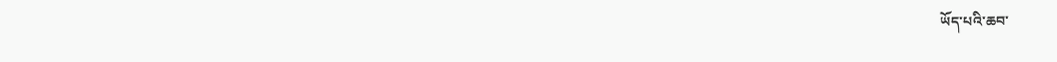ཡོད་པའི་ཆབ་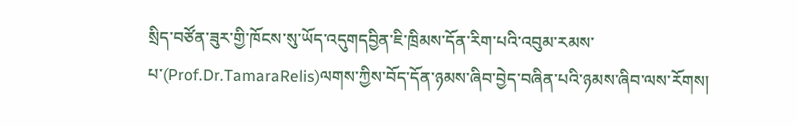སྲིད་བཙོན་ཟུར་གྱི་ཁོངས་སུ་ཡོད་འདུགདབྱིན་ཇི་ཁྲིམས་དོན་རིག་པའི་འབུམ་རམས་པ་(Prof.Dr.TamaraRelis)ལགས་ཀྱིས་བོད་དོན་ཉམས་ཞིབ་བྱེད་བཞིན་པའི་ཉམས་ཞིབ་ལས་རོགས།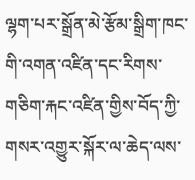ལྷག་པར་སྒྲོན་མེ་རྩོམ་སྒྲིག་ཁང་གི་འགན་འཛིན་དང་རིགས་གཅིག་རྐང་འཛིན་གྱིས་བོད་ཀྱི་གསར་འགྱུར་སྐོར་ལ་ཆེད་ལས་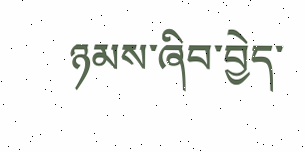ཉམས་ཞིབ་བྱེད་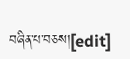བཞིན་པ་བཅས།[edit]